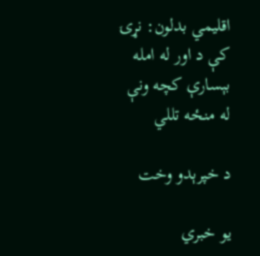اقلیمي بدلون: نړۍ کې د اور له امله بېسارې کچه ونې له منځه تللي

د خپرېدو وخت

یو خبري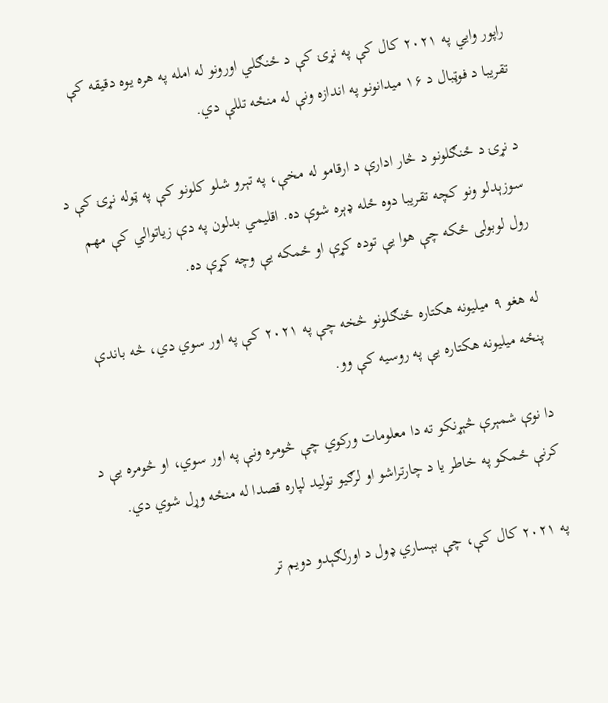راپور وايي په ۲۰۲۱ کال کې په نړۍ کې د ځنګلي اورونو له امله په هره یوه دقیقه کې تقریبا د فوټبال د ۱۶ ميدانونو په اندازه ونې له منځه تللې دي.

د نړۍ د ځنګلونو د څار ادارې د ارقامو له مخې، په تېرو شلو کلونو کې په ټوله نړۍ کې د سوزېدلو ونو کچه تقریبا دوه ځله ډېره شوې ده. اقلیمي بدلون په دې زیاتوالي کې مهم رول لوبولی ځکه چې هوا یې توده کړې او ځمکه یې وچه کړې ده.

له هغو ۹ میلیونه هکتاره ځنګلونو څخه چې په ۲۰۲۱ کې په اور سوي دي، څه باندې پنځه میلیونه هکتاره یې په روسیه کې وو.

دا نوې شمېرې څېړنکو ته دا معلومات ورکوي چې څومره ونې په اور سوي، او څومره یې د کرنې ځمکو په خاطر یا د چارتراشو او لرګیو تولید لپاره قصدا له منځه وړل شوي دي.

په ۲۰۲۱ کال کې، چې بېساري ډول د اورلګېدو دویم تر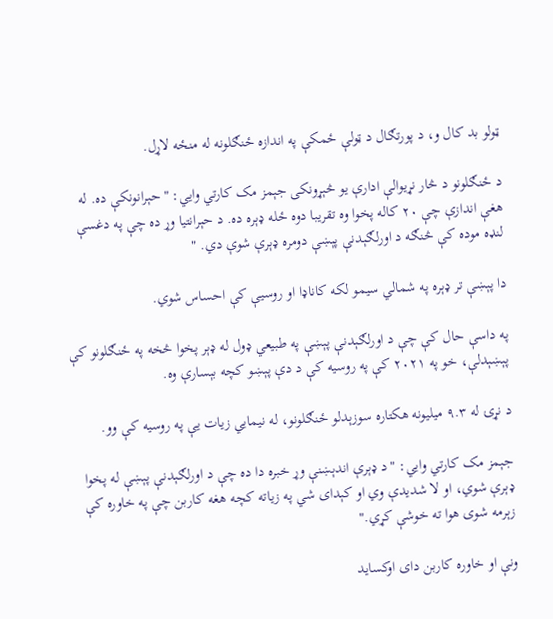ټولو بد کال و، د پورتګال د ټولې ځمکې په اندازه ځنګلونه له منځه لاړل.

د ځنګلونو د څار نړیوالې ادارې یو څېړونکی جېمز مک کارتي وايي: "حېرانونکې ده. له هغې اندازې چې ۲۰ کاله پخوا وه تقریبا دوه ځله ډېره ده. د حېرانتیا وړ ده چې په دغسې لنډه موده کې څنګه د اورلګېدنې پېښې دومره ډېرې شوې دي. "

دا پېښې تر ډېره په شمالي سیمو لکه کاناډا او روسیې کې احساس شوي.

په داسې حال کې چې د اورلګېدنې پېښې په طبیعي ډول له ډېر پخوا څخه په ځنګلونو کې پېښېدلې، خو په ۲۰۲۱ کې په روسیه کې د دې پېښو کچه بېسارې وه.

د نړۍ له ۹.۳ میلیونه هکتاره سوزېدلو ځنګلونو، له نیمايي زیات یې په روسیه کې وو.

جېمز مک کارتي وايي: "د ډېرې اندېښنې وړ خبره دا ده چې د اورلګېدنې پېښې له پخوا ډېرې شوي، او لا شدیدې وي او کېدای شي په زیاته کچه هغه کاربن چې په خاوره کې زېرمه شوی هوا ته خوشې کړي."

ونې او خاوره کاربن دای اوکساید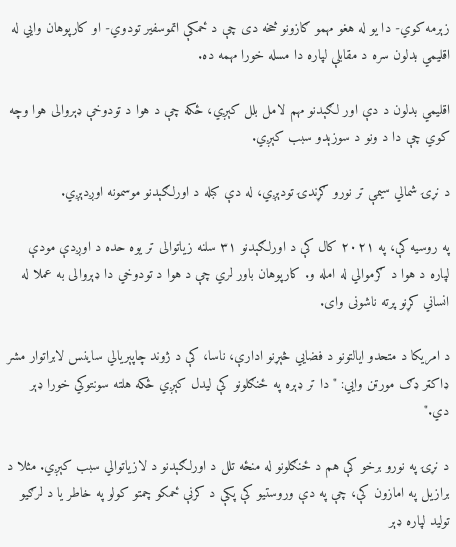زېرمه کوي- دا یو له هغو مهمو ګازونو څخه دی چې د ځمکې اتموسفير تودوي- او کارپوهان وايي له اقلیمي بدلون سره د مقابلې لپاره دا مسله خورا مهمه ده.

اقلیمي بدلون د دې اور لګېدنو مهم لامل بلل کېږي، ځکه چې د هوا د تودوخې ډېروالی هوا وچه کوي چې دا د ونو د سوزېدو سبب کېږي.

د نړۍ شمالي سیمې تر نورو ګړندۍ تودېږي، له دې کبله د اورلګېدنو موسمونه اوږدېږي.

په روسیه کې، په ۲۰۲۱ کال کې د اورلګېدنو ۳۱ سلنه زیاتوالی تر یوه حده د اوږدې مودې لپاره د هوا د ګرموالي له امله و. کارپوهان باور لري چې د هوا د تودوخي دا ډېروالی به عملا له انساني کړنو پرته ناشونی وای.

د امریکا د متحدو ایالتونو د فضايي څېړنو ادارې، ناسا، کې د ژوند چاپېریالي ساینس لابراتوار مشر ډاکټر ډګ مورټن وايي: "دا تر ډېره په ځنګلونو کې لیدل کېږي ځکه هلته سونتوکي خورا ډېر دي."

د نړۍ په نورو برخو کې هم د ځنګلونو له منځه تلل د اورلګېدنو د لازیاتوالي سبب کېږي. مثلا د برازیل په امازون کې، چې په دې وروستیو کې پکې د کرنې ځمکو چمتو کولو په خاطر یا د لرګیو تولید لپاره ډېر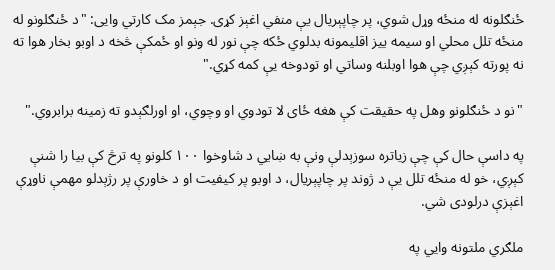ځنګلونه له منځه وړل شوي، پر چاپېریال یې منفي اغېز کړی. جېمز مک کارتي وايی: "د ځنګلونو له منځه تلل محلي او سیمه ییز اقلیمونه بدلوي ځکه چې نور له ونو او ځمکې څخه د اوبو بخار هوا ته نه پورته کېږي چې هوا اوبلنه وساتي او تودوخه یې کمه کړي."

"نو د ځنګلونو وهل په حقیقت کې هغه ځای لا تودوي او وچوي، او اورلګېدو ته زمینه برابروي."

په داسې حال کې چې زیاتره سوزېدلې ونې به ښايي د شاوخوا ۱۰۰ کلونو په ترڅ کې بیا را شنې کېږي، خو له منځه تلل یې د ژوند پر چاپېریال، د اوبو پر کیفیت او د خاورې پر رژېدلو مهمې ناوړې اغېزې درلودی شي.

ملګري ملتونه وايي په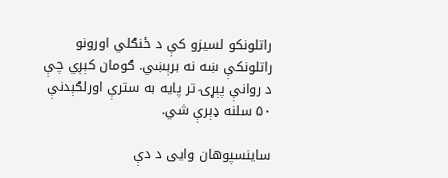راتلونکو لسیزو کې د ځنګلي اورونو راتلونکې ښه نه برېښي. ګومان کېږي چې د روانې پېړۍ تر پایه به سترې اورلګېدنې ۵۰ سلنه ډېرې شي.

ساینسپوهان وايی د دې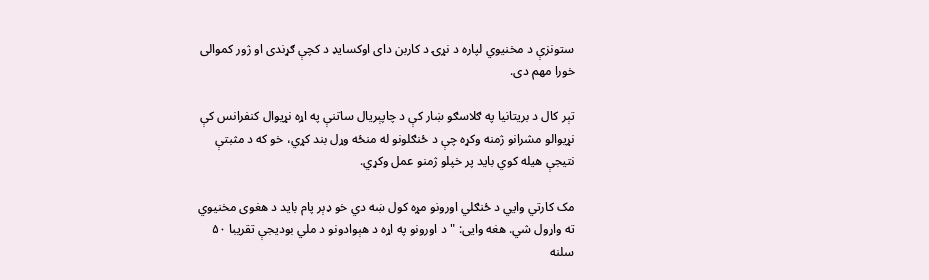ستونزې د مخنیوي لپاره د نړۍ د کاربن دای اوکسایډ د کچې ګړندی او ژور کموالی خورا مهم دی.

تېر کال د بریتانیا په ګلاسګو ښار کې د چاپېریال ساتنې په اړه نړیوال کنفرانس کې نړیوالو مشرانو ژمنه وکړه چې د ځنګلونو له منځه وړل بند کړي، خو که د مثبتې نتیجې هیله کوي باید پر خپلو ژمنو عمل وکړي.

مک کارتي وايي د ځنګلي اورونو مړه کول ښه دي خو ډېر پام باید د هغوی مخنیوي ته واړول شي. هغه وايی: "د اورونو په اړه د هېوادونو د ملي بودیجې تقریبا ۵۰ سلنه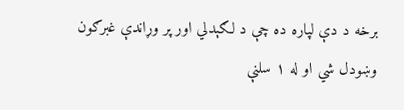برخه د دې لپاره ده چې د لګېدلي اور پر وړاندې غبرګون وښودل شي او له ۱ سلنې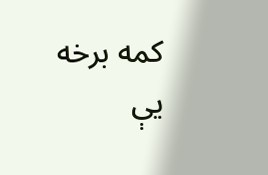کمه برخه یې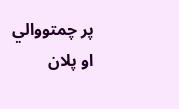پر چمتووالي او پلان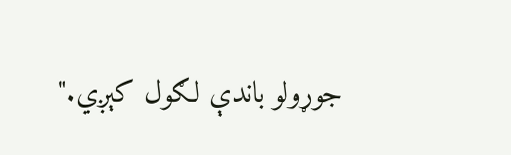جوړولو باندې لګول کېږي."